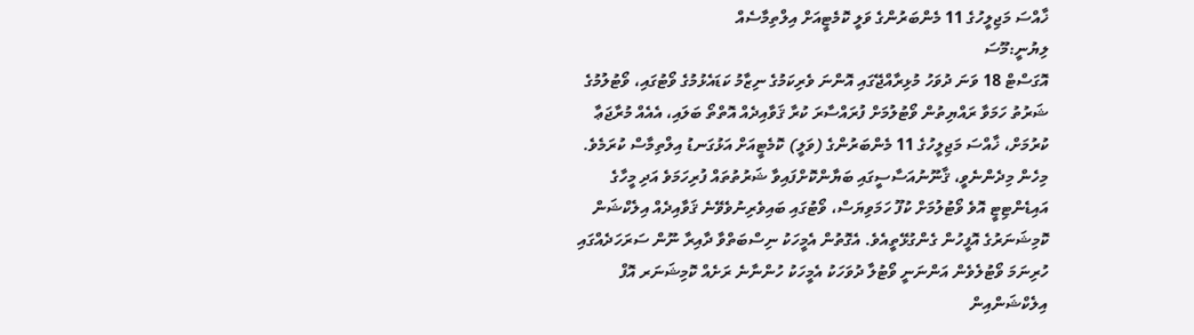ޚާއްސަ މަޖިލީހުގެ 11 މެންބަރުންގެ ވަލީ ކޮމެޓީއަށް އިލްތިމާސެއް
ލިޔުނީ:މޫސަ
އޮގަސްޓް 18 ވަނަ ދުވަހު މުޅިރާއްޖޭގައި އޮންނަ ވެރިކަމުގެ ނިޒާމު ކަޑައެޅުމުގެ ވޯޓުގައި، ވޯޓުލުމުގެ ޝަރުތު ހަމަވާ ރައްޔިތުން ވޯޓުލުމަށް ފުރައްސާރަ ކުރާ ޤަވާއިދެއް އޮތްތޯ ބަލައި، އެއެއް މުރާޖަޢާ ކުރުމަށް، ޚާއްސަ މަޖިލީހުގެ 11 މެންބަރުންގެ (ވަލީ) ކޮމެޓީއަށް އަޅުގަނޑު އިލްތިމާސް ކުރަމެވެ.
މިހެން މިދެންނެވީ، ޤާނޫނުއަސާސީގައި ބަޔާންކޮށްފައިވާ ޝަރުތުތައް ފުރިހަމަވެ އަދި މީހާގެ އައިޑެންޓިޓީ އޮވެ ވޯޓުލުމަށް ކުފޫ ހަމަވިޔަސް، ވޯޓުގައި ބައިވެރިނުވެވޭނެ ޤަވާއިދެއް އިލެކްޝަން ކޮމިޝަނަރުގެ އޮފީހުން ގެންގުޅޭތީއެވެ. އެގޮތުން އެމީހަކު ނިސްބަތްވާ ދާއިރާ ނޫން ސަރަހަދެއްގައި ހުރިނަމަ ވޯޓުލެވެން އަންނަނީ ވޯޓުލާ ދުވަހަކު އެމީހަކު ހުންނާނެ ރަށެއް ކޮމިޝަނަރ އޮފް އިލެކްޝަންއިން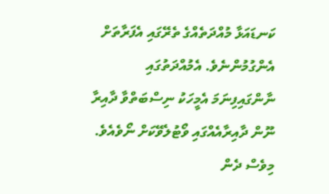ކަނޑައަޅާ މުއްދަތެއްގެ ތެރޭގައި އެފަރާތަށް އެންގުމުންނެވެ. އެމުއްދަތުގައި ނާންގައިފިނަމަ އެމީހަކު ނިސްބަތްވާ ދާއިރާ ނޫން ދާއިރާއެއްގައި ވޯޓުލެވޭކަށް ނޯވެއެވެ. މިވެސް ދެން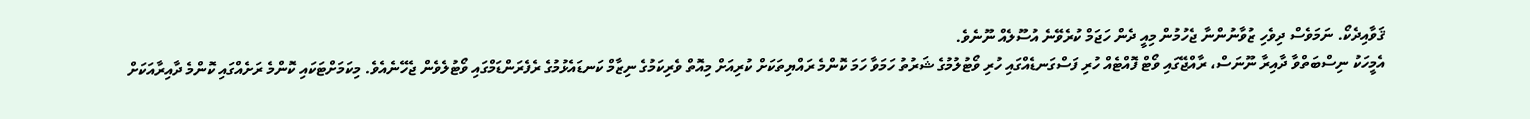ޤަވާއިދެކޯ. ނަމަވެސް ދިވެހި ޒުވާނުންނާ ޖެހުމުން މިއީ ދެން ހަޖަމް ކުރެވޭނެ އުސޫލެއް ނޫނެވެ.
އެމީހަކު ނިސްބަތްވާ ދާއިރާ ނޫނަސް، ރާއްޖޭގައި ވޯޓް ފޮއްޓެއް ހުރި ފަސްގަނޑެއްގައި ހުރި ވޯޓުލުމުގެ ޝަރުތު ހަމަވާ ހަމަ ކޮންމެ ރައްޔިތަކަށް ކުރިއަށް މިއޮތް ވެރިކަމުގެ ނިޒާމް ކަނޑައެޅުމުގެ ރެފެރަންޑަމްގައި ވޯޓުލެވެން ޖެހޭނެއެވެ. މިކަމަށްޓަކައި ކޮންމެ ރަށެއްގައި ކޮންމެ ދާއިރާއަކަށް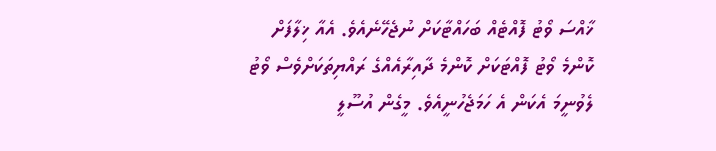ޚާއްސަ ވޯޓު ފޮއްޓެއް ބަހައްޓާކަށް ނުޖެހޭނެއެވެ. އެއާ ޚިލާފަށް ކޮންމެ ވޯޓު ފޮއްޓަކަށް ކޮންމެ ދާއިރާއެއްގެ ރައްޔިތަކަށްވެސް ވޯޓު ލެވުނީމަ އެކަން އެ ހަމަޖެހުނީއެވެ. މީގެން އުސޫލީ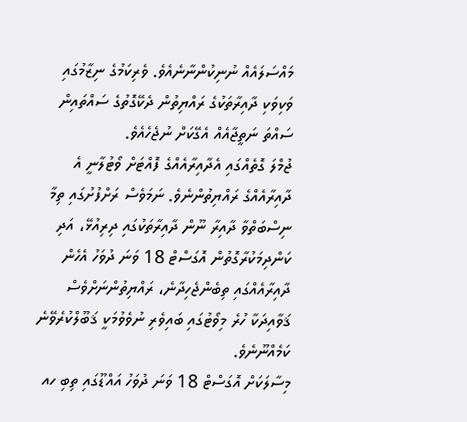މައްސަލައެއް ނުނިކުންނާނެއެވެ. ވެރިކަމުގެ ނިޒާމުގައި ވަކިވަކި ދާއިރާތަކުގެ ރައްޔިތުން ދެކޭގޮތުގެ ސައްތައިން ސައްތަ ނަތީޖާއެއް އެގޭކަށް ނުޖެހެއެވެ.
ޖުމްލަ ގޮތެއްގައި އެދާއިރާއެއްގެ ފޮއްޓަށް ވޯޓުލާނީ އެ ދާއިރާއެއްގެ ރައްޔިތުންނެވެ. ނަމަވެސް ރަށްފުށުގައި ތިމާ ނިސްބަތްވާ ދާއިރާ ނޫން ދާއިރާތަކުގައި ދިރިއުޅޭ، އަދި ކަންދިމަކުރާގޮތުން އޮގަސްޓް 18 ވަނަ ދުވަހު އެހެން ދާއިރާއެއްގައި ތިބެންޖެހިދާނެ، ރައްޔިތުންނަށްވެސް ޤަވާއިދަކާ ހުރެ މިވޯޓުގައި ބައިވެރި ނުވެވުމަކީ ޤަބޫލްކުރެވޭނެ ކަމެއްނޫނެވެ.
މިސާލަކަށް އޮގަސްޓް 18 ވަނަ ދުވަހު އައްޑޫގައި ތިބި ހއ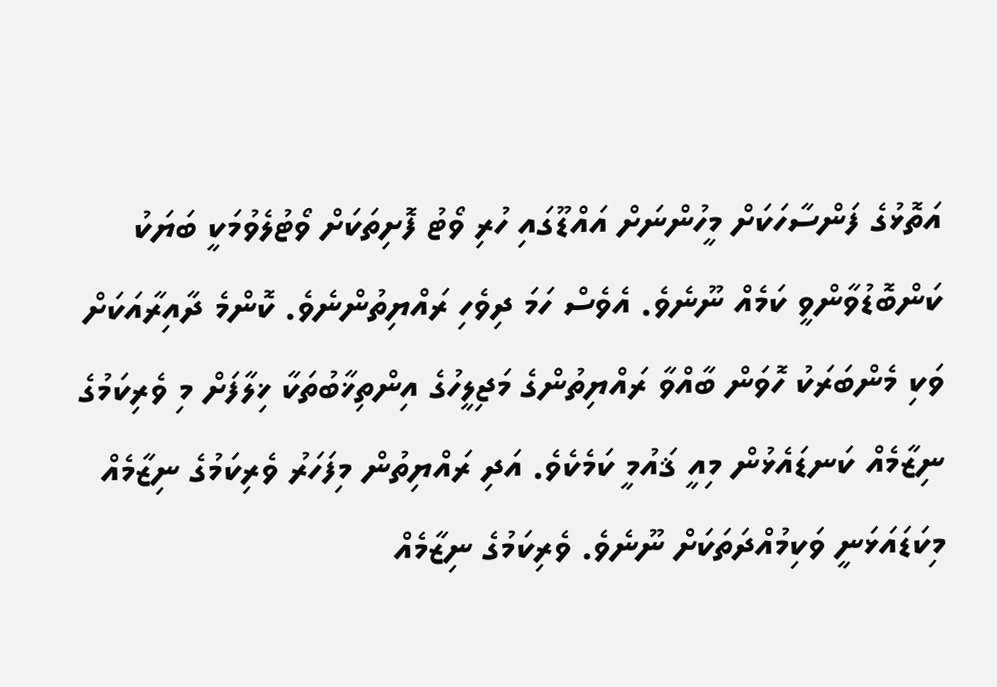އަތޮޅުގެ ފަންސާހަކަށް މީހުންނަށް އައްޑޫގައި ހުރި ވޯޓު ފޮށިތަކަށް ވޯޓުލެވުމަކީ ބަޔަކު ކަންބޮޑުވާންވީ ކަމެއް ނޫނެވެ. އެވެސް ހަމަ ދިވެހި ރައްޔިތުންނެވެ. ކޮންމެ ދާއިރާއަކަށް ވަކި މެންބަރަކު ހޮވަން ބާއްވާ ރައްޔިތުންގެ މަޖިލީހުގެ އިންތިޚާބުތަކާ ޚިލާފަށް މި ވެރިކަމުގެ ނިޒާމެއް ކަނޑައެޅުން މިއީ ޤައުމީ ކަމެކެވެ. އަދި ރައްޔިތުން މިފަހަރު ވެރިކަމުގެ ނިޒާމެއް މިކަޑައަޅަނީ ވަކިމުއްދަތަކަށް ނޫނެވެ. ވެރިކަމުގެ ނިޒާމެއް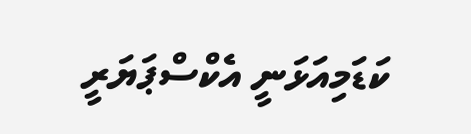ކަޑަމިއަޅަނީ އެކްސްޕަޔަރީ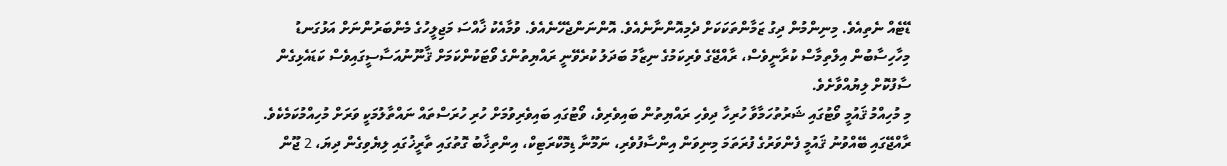ޑޭޓެއް ނެތިއެވެ. މިނިންމުން ދިގު ޒަމާންތަކަކަށް ދެމިއޮންނާނެއެވެ. އޮންނަންޖެހޭނެއެވެ. ވުމާއެކު ޚާއްސަ މަޖިލީހުގެ މެންބަރުންނަށް އަޅުގަނޑު މިހާހިސާބުން އިލްތިމާސް ކުރާނީވެސް، ރާއްޖޭގެ ވެރިކަމުގެ ނިޒާމު ބަދަލު ކުރެވޭނީ ރައްޔިތުންގެ ވޯޓަކުންކަމަށް ޤާނޫނުއަސާސީގައިވެސް ކަޑައެޅިގެން ސާފުކޮށް ލިޔުއްވާށެވެ.
މި މުހިއްމު ޤައުމީ ވޯޓުގައި ޝަރުތުހަމާވާ ހުރިހާ ދިވެހި ރައްޔިތުން ބައިވެރިވެ، ވޯޓުގައި ބައިވެރިވުމަށް ހުރި ހުރަސްތައް ނައްތާލުމަކީ ވަރަށް މުހިއްމުކަމެކެވެ.
ރާއްޖޭގައި ބޭއްވުނު ޤައުމީ ފެންވަރުގެ ފުރަތަމަ މިނިވަން އިންސާފުވެރި، ނަމޫނާ ޑިމޮކްރަޓިކް، އިންތިޚާބު ގޮތުގައި ތާރީޚުގައި ލިޔެވިގެން ދިޔަ، 2 ޖޫން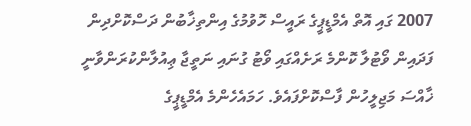2007 ގައި އޮތް އެމްޑީޕީގެ ރައީސް ހޮވުމުގެ އިންތިޚާބުން ދަސްކޮށްދިން ފަދައިން ވޯޓުލާ ކޮންމެ ރަށެއްގައި ވޯޓު ގުނައި ނަތީޖާ ޢިއުލާންކުރަންވާނީ ޚާއްސަ މަޖިލީހުން ފާސްކޮށްފައެވެ. ހަމައެހެންމެ އެމްޑީޕީގެ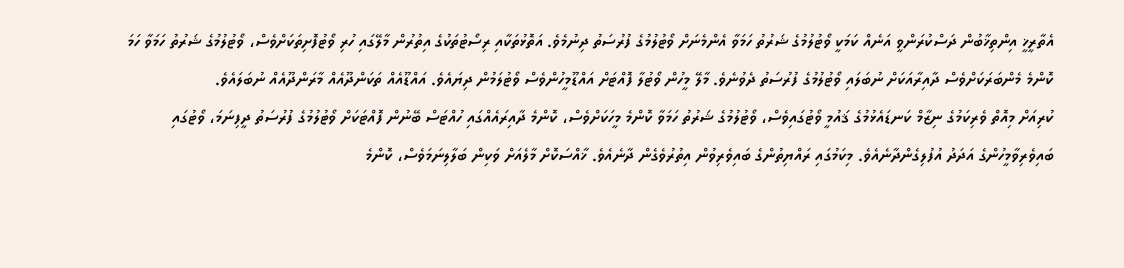އެތާރީޚީ އިންތިޚާބުން ދަސްކުރަންވީ އަނެއް ކަމަކީ ވޯޓުލުމުގެ ޝަރުތު ހަމަވާ އެންމެނަށް ވޯޓުލުމުގެ ފުރުސަތު ދިނުމެވެ. އަތޮޅުތަކާއި ރިސޯޓުތަކުގެ އިތުރުން މާލޭގައި ހުރި ވޯޓުފޮށިތަކަށްވެސް، ވޯޓުލުމުގެ ޝަރުތު ހަމަވާ ހަމަ ކޮންމެ މެންބަރަކަށްވެސް ދާއިރާއަކަށް ނުބަލައި ވޯޓުލުމުގެ ފުރުސަތު ދެވުނެވެ. މާލޭ މީހުން ވޯޓުލާ ފޮއްޓަށް އައްޑޫމީހުންވެސް ވޯޓުލަމުން ދިޔައެވެ. އައްޑޫއެއް ތަކަންދޫއެއް މާރަންދޫއެއް ނުބަލައެވެ.
ކުރިއަށް މިއޮތް ވެރިކަމުގެ ނިޒާމް ކަނޑައެޅުމުގެ ޤައުމީ ވޯޓުގައިވެސް، ވޯޓުލުމުގެ ޝަރުތު ހަމަވާ ކޮންމެ މީހަކަށްވެސް، ކޮންމެ ދާއިރައެއްގައި ހުއްޓަސް ބޭނުން ފޮއްޓަކަށް ވޯޓުލުމުގެ ފުރުސަތު ދީފިނަމަ، ވޯޓުގައި ބައިވެރިވާމީހުންގެ އަދަދު އުފުލިގެންދާނެއެވެ. މިކަމުގައި ރައްޔިތުންގެ ބައިވެރިވުން އިތުރުވެގެން ދާނެއެވެ. ޚާއްސަކޮށް މާލެއަށް ވަކިން ބަލާލިނަމަވެސް، ކޮންމެ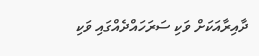ދާއިރާއަކަށް ވަކި ސަރަހައްދެއްގައި ވަކި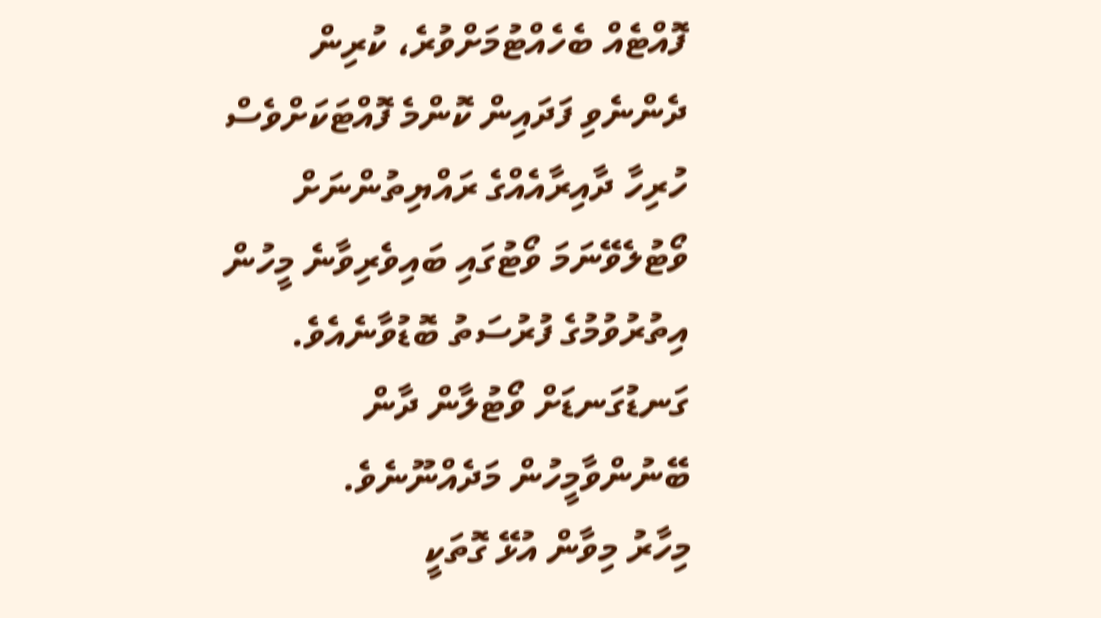ފޮއްޓެއް ބެހެއްޓުމަށްވުރެ، ކުރިން ދެންނެވި ފަދައިން ކޮންމެ ފޮއްޓަކަށްވެސް ހުރިހާ ދާއިރާއެއްގެ ރައްޔިތުންނަށް ވޯޓުލެވޭނަމަ ވޯޓުގައި ބައިވެރިވާނެ މީހުން އިތުރުވުމުގެ ފުރުސަތު ބޮޑުވާނެއެވެ. ގަނޑުގަނޑަށް ވޯޓުލާން ދާން ބޭނުންވާމީހުން މަދެއްނޫނެވެ.
މިހާރު މިވާން އުޅޭ ގޮތަކީ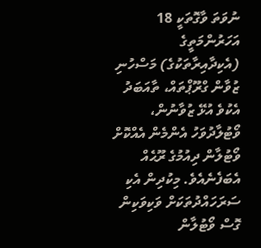ނުވަތަ ވާގޮތަކީ 18 އަހަރުންމަތީގެ (އެކިދާއިރާތަކުގެ) މަސްހުނި ޒުވާން ގްރޫޕްތައް، ތާއަބަދު އެކުވެ އުޅޭ ޒުވާނުން، ވޯޓުލާދުވަހު އެންމެން އެއްކޮށް ވޯޓުލާން ދިއުމުގެ ރޫޙެއް އެބަފެނެއެވެ. މިކުދިން އެކި ސަރަހައްދުތަކަށް ވަކިވަކިން ގޮސް ވޯޓުލާން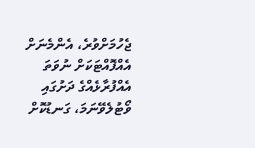ޖެހުމަށްވުރެ، އެންމެނަށް އެއްފޮއްޓަކަށް ނުވަތަ އެއްފުރާޅެއްގެ ދަށުގައި ވޯޓުލެވޭނަމަ، ގަނޑުކޮށް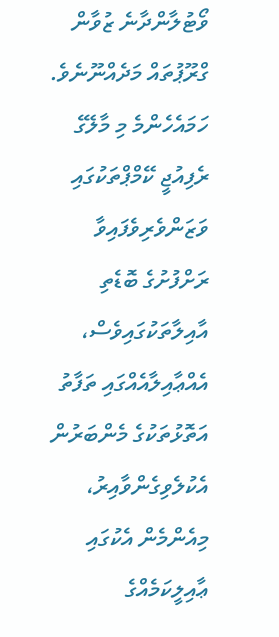ވޯޓުލާންދާނެ ޒުވާން ގްރޫޕުތައް މަދެއްނޫނެވެ. ހަމައެހެންމެ މި މާލޭގެ ރެފިއުޖީ ކޭމްޕްތަކުގައި ވަޒަންވެރިވެފައިވާ ރަށްފުށުގެ ބޮޑެތި އާއިލާތަކުގައިވެސް، އެއްޢާއިލާއެއްގައި ތަފާތު އަތޮޅުތަކުގެ މެންބަރުން އެކުލެވިގެންވާއިރު، މިއެންމެން އެކުގައި ޢާއިލީކަމެއްގެ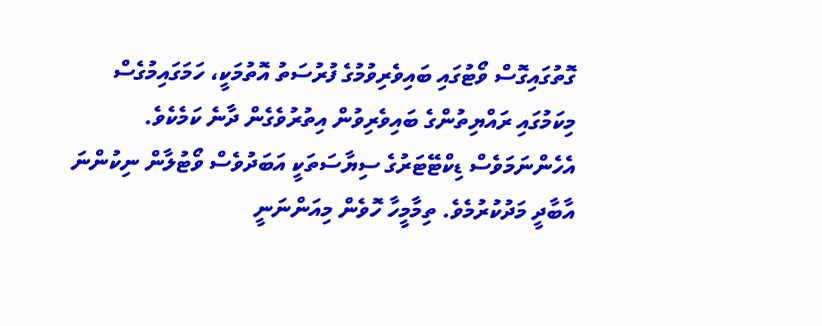ގޮތުގައިގޮސް ވޯޓުގައި ބައިވެރިވުމުގެ ފުރުސަތު އޮތުމަކީ، ހަމަގައިމުގެސް މިކަމުގައި ރައްޔިތުންގެ ބައިވެރިވުން އިތުރުވެގެން ދާނެ ކަމެކެވެ.
އެހެންނަމަވެސް ޑިކްޓޭޓަރުގެ ސިޔާސަތަކީ އަބަދުވެސް ވޯޓުލާން ނިކުންނަ އާބާދީ މަދުކުރުމެވެ. ތިމާމީހާ ހޮވެން މިއަންނަނީ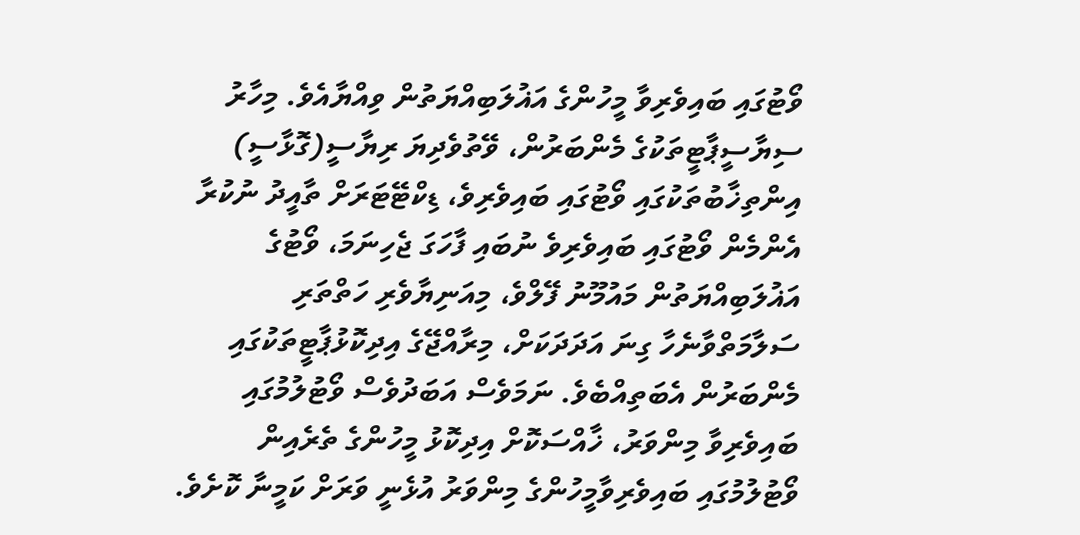ވޯޓުގައި ބައިވެރިވާ މީހުންގެ އަޣުލަބިއްޔަތުން ވިއްޔާއެވެ. މިހާރު ސިޔާސީޕާޓީތަކުގެ މެންބަރުން، ވޭތުވެދިޔަ ރިޔާސީ(ގޮޅާސީ) އިންތިޚާބުތަކުގައި ވޯޓުގައި ބައިވެރިވެ، ޑިކްޓޭޓަރަށް ތާއީދު ނުކުރާ އެންމެން ވޯޓުގައި ބައިވެރިވެ ނުބައި ފާހަގަ ޖެހިނަމަ، ވޯޓުގެ އަޣުލަބިއްޔަތުން މައުމޫނު ފޭލްވެ، މިއަނިޔާވެރި ހަތްތަރި ސަލާމަތްވާނެހާ ގިނަ އަދަދަކަށް، މިރާއްޖޭގެ އިދިކޮޅުޕާޓީތަކުގައި މެންބަރުން އެބަތިއްބެވެ. ނަމަވެސް އަބަދުވެސް ވޯޓުލުމުގައި ބައިވެރިވާ މިންވަރު، ޚާއްސަކޮށް އިދިކޮޅު މީހުންގެ ތެރެއިން ވޯޓުލުމުގައި ބައިވެރިވާމީހުންގެ މިންވަރު އުޅެނީ ވަރަށް ކަމީނާ ކޮށެވެ.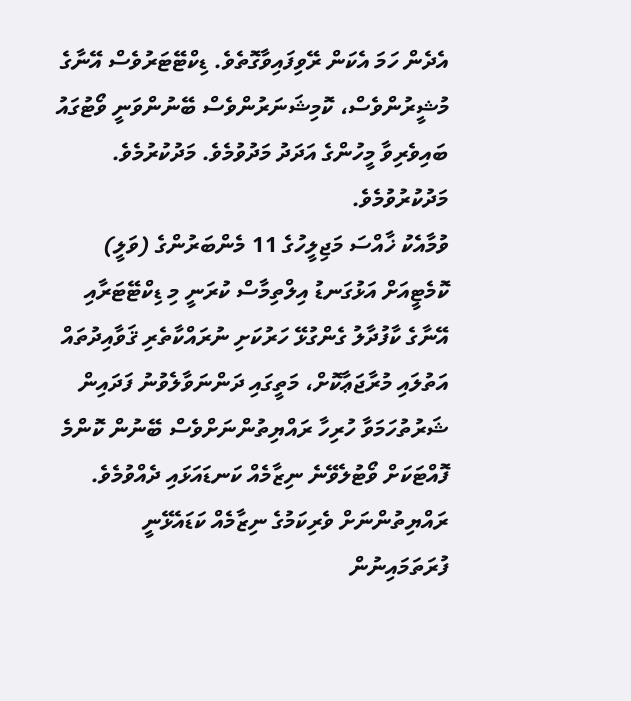އެދެން ހަމަ އެކަން ރޭވިފައިވާގޮތެވެ. ޑިކްޓޭޓަރުވެސް އޭނާގެ މުޝީރުންވެސް، ކޮމިޝަނަރުންވެސް ބޭނުންވަނީ ވޯޓުގައު ބައިވެރިވާ މީހުންގެ އަދަދު މަދުވުމެވެ. މަދުކުރުމެވެ. މަދުކުރުވުމެވެ.
ވުމާއެކު ޚާއްސަ މަޖިލީހުގެ 11 މެންބަރުންގެ (ވަލީ) ކޮމެޓީއަށް އަޅުގަނޑު އިލްތިމާސް ކުރަނީ މި ޑިކްޓޭޓަރާއި އޭނާގެ ކާފުދާލު ގެންގުޅޭ ހަރުކަށި ނުރައްކާތެރި ޤަވާއިދުތައް އަތުލައި މުރާޖަޢާކޮށް، މަތީގައި ދަންނަވާލެވުނު ފަދައިން ޝަރުތުހަމަވާ ހުރިހާ ރައްޔިތުންނަށްވެސް ބޭނުން ކޮންމެ ފޮއްޓަކަށް ވޯޓުލެވޭނެ ނިޒާމެއް ކަނޑައަޅައި ދެއްވުމެވެ. ރައްޔިތުންނަށް ވެރިކަމުގެ ނިޒާމެއް ކަޑައެޅޭނީ ފުރަތަމައިނުން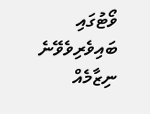ވޯޓުގައި ބައިވެރިވެވޭނެ ނިޒާމެއް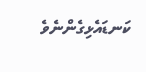ކަނޑައެޅިގެންނެވެ